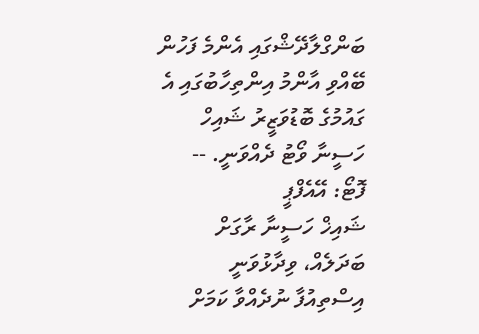ބަންގްލާދޭޝްގައި އެންމެ ފަހުން ބޭއްވި އާންމު އިންތިހާބުގައި އެ ގައުމުގެ ބޮޑުވަޒީރު ޝައިހް ހަސީނާ ވޯޓު ދެއްވަނީ. -- ފޮޓޯ: އޭއެފްޕީ
ޝައިޚް ހަސީނާ ރާގަށް ބަދަލެއް، ވިދާޅުވަނީ އިސްތިއުފާ ނުދެއްވާ ކަމަށް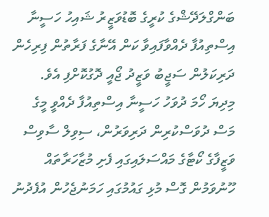ބަންގްލަދޭޝްގެ ކުރީގެ ބޮޑުވަޒީރު ޝައިހު ހަސީނާ އިސްތިއުފާ ދެއްވާފައިވާ ކަން އޭނާގެ ފަރާތުން ފިރިހެން ދަރިކަލުން ސަޖީބު ވަޒީދު ޖޯއީ ދޮގުކޮށްފި އެވެ.
މިދިޔަ ހޯމަ ދުވަހު ހަސީނާ އިސްތިއުފާ ދެއްވީ މީގެ މަސް ދުވަސްކުރިން ދަރިވަރުން، ސިވިލް ސާވިސް ވަޒީފާގެ ކޯޓާގެ މައްސަލައިގައި ފެށި މުޒާހަރާތައް ހޫނުވަމުން ގޮސް މުޅި ގައުމުގައި ހަމަނުޖެހުން އުފެދުނު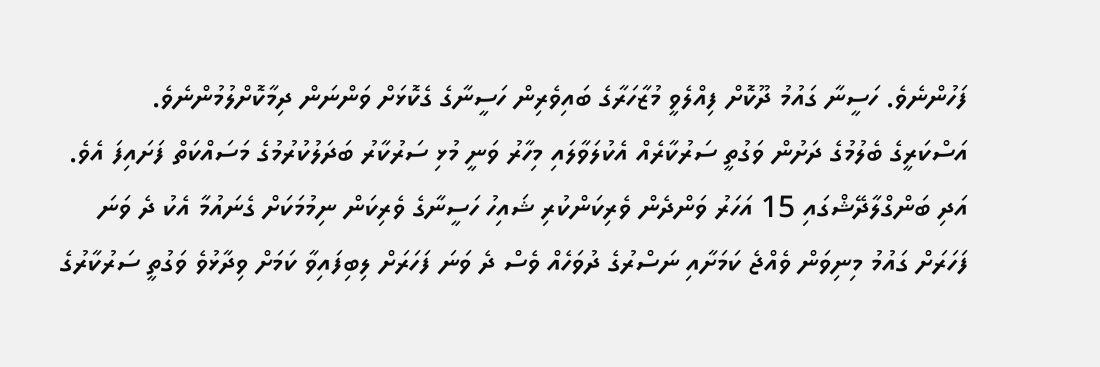ފަހުންނެވެ. ހަސީނާ ގައުމު ދޫކޮށް ފިއްލެވީ މުޒާހަރާގެ ބައިވެރިން ހަސީނާގެ ގެކޮޅަށް ވަންނަން ދިމާކޮށްލުމުންނެވެ.
އަސްކަރީގެ ބެލުމުގެ ދަށުން ވަގުތީ ސަރުކާރެއް އެކުލަވާލައި މިހާރު ވަނީ މުޅި ސަރުކާރު ބަދަލުކުރުމުގެ މަސައްކަތް ފަށައިފަ އެވެ. އަދި ބަންގްލާދޭޝްގައި 15 އަހަރު ވަންދެން ވެރިކަންކުރި ޝައިހު ހަސީނާގެ ވެރިކަން ނިމުމަކަށް ގެނައުމާ އެކު ދެ ވަނަ ފަހަރަށް ގައުމު މިނިވަން ވެއްޖެ ކަމަށާއި ނަސްރުގެ ދުވަހެއް ވެސް ދެ ވަނަ ފަހަރަށް ލިބިފައިވާ ކަމަށް ވިދާޅުވެ ވަގުތީ ސަރުކާރުގެ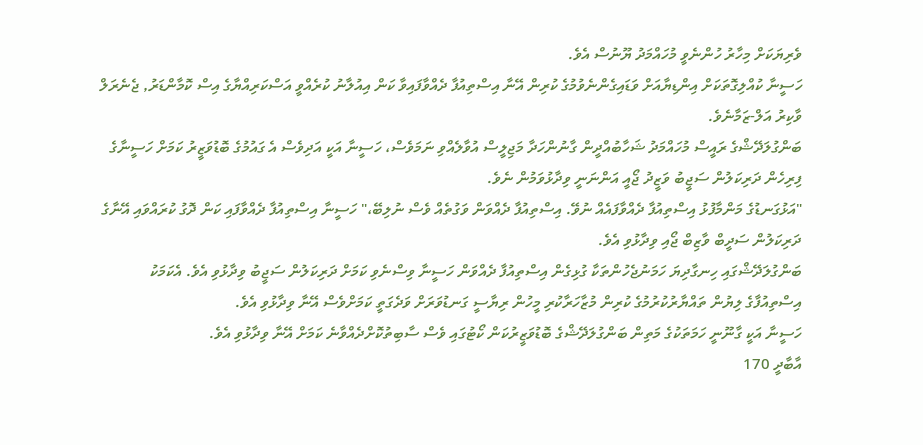ވެރިޔަކަށް މިހާރު ހުންނެވީ މުހައްމަދު ޔޫނުސް އެވެ.
ހަސީނާ ކުއްލިގޮތަކަށް އިންޑިޔާއަށް ވަޑައިގެންނެވުމުގެ ކުރިން އޭނާ އިސްތިއުފާ ދެއްވާފައިވާ ކަން އިއުލާނު ކުރެއްވީ އަސްކަރިއްޔާގެ އިސް ކޮމާންޑަރު, ޖެނެރަލް ވާކިރު އަލް-ޒަމާނެވެ.
ބަންގުލަދޭޝްގެ ރައީސް މުހައްމަދު ޝަހާބުއްދީން ގާނުންހަދާ މަޖިލީސް އުވާލެއްވި ނަމަވެސް، ހަސީނާ އަކީ އަދިވެސް އެ ގައުމުގެ ބޮޑުވަޒީރު ކަމަށް ހަސީނާގެ ފިރިހެން ދަރިކަލުން ސަޖީބު ވަޒީދު ޖޯއީ އަންނަނީ ވިދާޅުވަމުން ނެވެ.
"އަޅުގަނޑުގެ މަންމާފުޅު އިސްތިއުފާ ދެއްވާފައެއް ނުވޭ. އިސްތިއުފާ ދެއްވަން ވަގުތެއް ވެސް ނުލިބޭ،" ހަސީނާ އިސްތިއުފާ ދެއްވާފައި ކަން ދޮގު ކުރައްވައި އޭނާގެ ދަރިކަލުން ސަދީބް ވާޒިބް ޖޯއި ވިދާޅުވި އެވެ.
ބަންގުލަދޭޝްގައި ހިނގާދިޔަ ހަމަނުޖެހުންތަކާ ގުޅިގެން އިސްތިއުފާ ދެއްވަން ހަސީނާ ވިސްނެވި ކަމަށް ދަރިކަލުން ސަޖީބު ވިދާޅުވި އެވެ. އެކަމަކު އިސްތިއުފާގެ ލިޔުން ތައްޔާރުކުރުމުގެ ކުރިން މުޒާހަރާކުރި މީހުން ރިޔާސީ ގަނޑުވަރަށް ވަދެގަތީ ކަމަށްވެސް އޭނާ ވިދާޅުވި އެވެ.
ހަސީނާ އަކީ ގާނޫނީ ހަމަތަކުގެ މަތިން ބަންގުލަދޭޝްގެ ބޮޑުވަޒީރުކަން ކޯޓުގައި ވެސް ސާބިތުކޮށްދެއްވާނެ ކަމަށް އޭނާ ވިދާޅުވި އެވެ.
އާބާދީ 170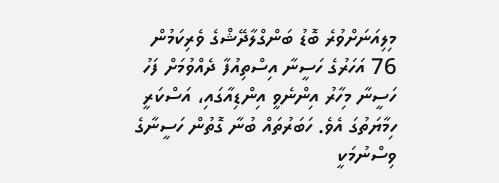މިލިއަނަށްވުރެ ބޮޑު ބަންގްލާދޭޝްގެ ވެރިކަމުން 76 އަހަރުގެ ހަސީނާ އިސްތިއުފާ ދެއްވުމަށް ފަހު ހަސީނާ މިހާރު އިންނެވީ އިންޑިއާގައި، އަސްކަރީ ހިމާޔަތުގަ އެވެ. ހަބަރުތައް ބުނާ ގޮތުން ހަސީނާގެ ވިސްނުމަކީ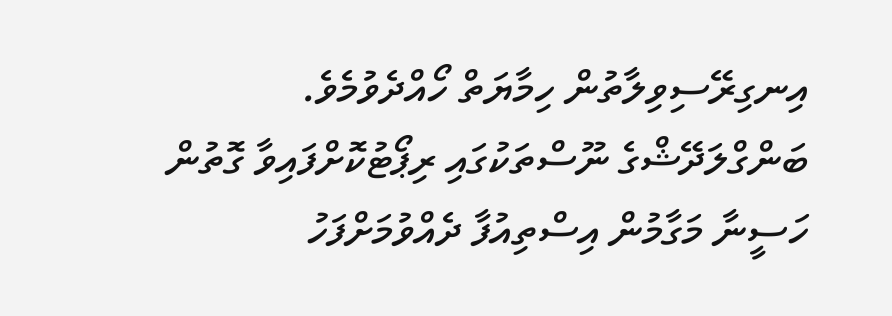އިނގިރޭސިވިލާތުން ހިމާޔަތް ހޯއްދެވުމެވެ.
ބަންގްލަދޭޝްގެ ނޫސްތަކުގައި ރިޕޯޓުކޮށްފައިވާ ގޮތުން ހަސީނާ މަގާމުން އިސްތިއުފާ ދެއްވުމަށްފަހު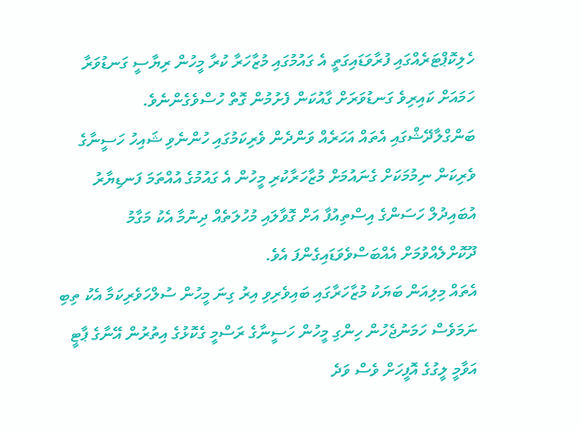ހެލިކޮޕްޓަރެއްގައި ފުރާވަޑައިގަތީ އެ ގައުމުގައި މުޒާހަރާ ކުރާ މީހުން ރިޔާސީ ގަނޑުވަރާ ހަމައަށް ކައިރިވެ ގަނޑުވަރަށް ގާއުކަން ފެށުމުން ގޮތް ހުސްވެގެންނެވެ.
ބަންގްލާދޭޝްގައި އެތައް އަހަރެއް ވަންދެން ވެރިކަމުގައި ހުންނެވި ޝައިހު ހަސީނާގެ ވެރިކަން ނިމުމަކަށް ގެނައުމަށް މުޒާހަރާކުރި މީހުން އެ ގައުމުގެ އުއްތަމަ ފަނޑިޔާރު އުބައިދުލް ހަސަންގެ އިސްތިއުފާ އަށް ގޮވާލައި މުހުލަތެއް ދިނުމާ އެކު މަގާމު ދޫކޮށްލެއްވުމަށް އެއްބަސްވެވަޑައިގެންފަ އެވެ.
އެތައް މިލިއަން ބަޔަކު މުޒާހަރާގައި ބައިވެރިވި އިރު ގިނަ މީހުން ސުލްހަވެރިކަމާ އެކު ތިބި ނަމަވެސް ހަމަނުޖެހުން ހިންގި މީހުން ހަސީނާގެ ރަސްމީ ގެކޮޅުގެ އިތުރުން އޭނާގެ ޕާޓީ އަވާމީ ލީގުގެ އޮފީހަށް ވެސް ވަދެ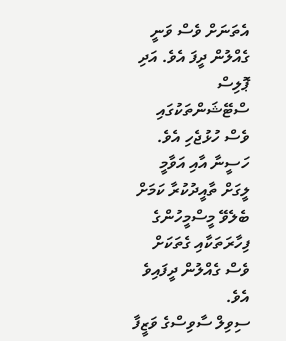އެތަނަށް ވެސް ވަނީ ގެއްލުން ދީފަ އެވެ. އަދި ޕޮލިސް ސްޓޭޝަންތަކުގައި ވެސް ހުޅުޖެހި އެވެ.
ހަސީނާ އާއި އަވާމީ ލީގަށް ތާއީދުކުރާ ކަމަށް ބެލެވޭ މީސްމީހުންގެ ފިހާރަތަކާއި ގެތަކަށް ވެސް ގެއްލުން ދީފައިވެ އެވެ.
ސިވިލް ސާވިސްގެ ވަޒީފާ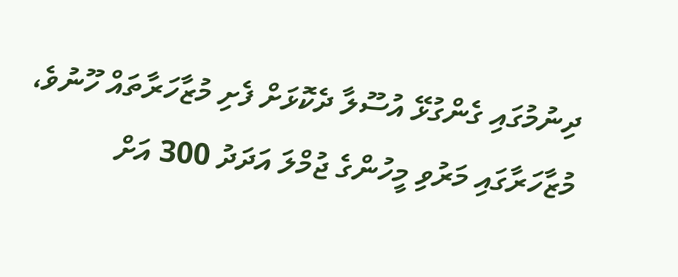ދިނުމުގައި ގެންގުޅޭ އުސޫލާ ދެކޮޅަށް ފެށި މުޒާހަރާތައް ހޫނުވެ، މުޒާހަރާގައި މަރުވި މީހުންގެ ޖުމްލަ އަދަދު 300 އަށް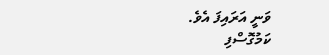ވަނީ އަރައިފަ އެވެ.
ކަމުގޮސްފި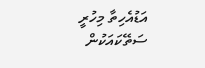އަޑުއެހިތާ މިހުރީ
ސަތޭކައަކުން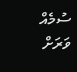ސުމެއް
ވަރަށް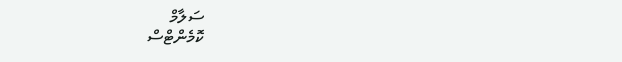ސަލާމް
ކޮމެންޓްސް